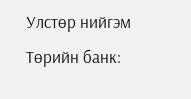Улстөр нийгэм
Төрийн банк: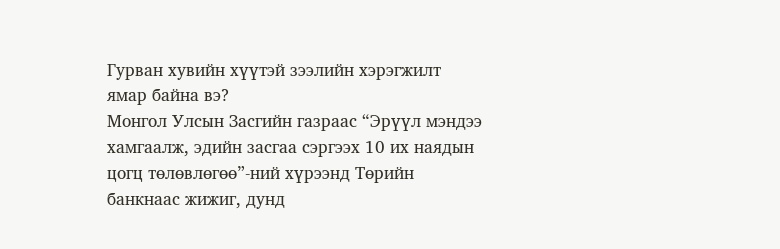Гурван хувийн хүүтэй зээлийн хэрэгжилт ямар байна вэ?
Монгол Улсын Засгийн газраас “Эрүүл мэндээ хамгаалж, эдийн засгаа сэргээх 10 их наядын цогц төлөвлөгөө”-ний хүрээнд Төрийн банкнаас жижиг, дунд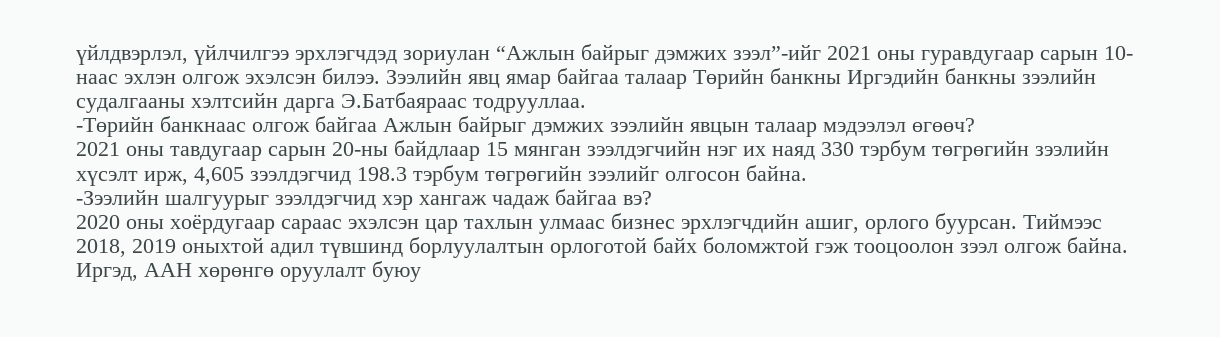үйлдвэрлэл, үйлчилгээ эрхлэгчдэд зориулан “Ажлын байрыг дэмжих зээл”-ийг 2021 оны гуравдугаар сарын 10-наас эхлэн олгож эхэлсэн билээ. Зээлийн явц ямар байгаа талаар Төрийн банкны Иргэдийн банкны зээлийн судалгааны хэлтсийн дарга Э.Батбаяраас тодрууллаа.
-Төрийн банкнаас олгож байгаа Ажлын байрыг дэмжих зээлийн явцын талаар мэдээлэл өгөөч?
2021 оны тавдугаар сарын 20-ны байдлаар 15 мянган зээлдэгчийн нэг их наяд 330 тэрбум төгрөгийн зээлийн хүсэлт ирж, 4,605 зээлдэгчид 198.3 тэрбум төгрөгийн зээлийг олгосон байна.
-Зээлийн шалгуурыг зээлдэгчид хэр хангаж чадаж байгаа вэ?
2020 оны хоёрдугаар сараас эхэлсэн цар тахлын улмаас бизнес эрхлэгчдийн ашиг, орлого буурсан. Тиймээс 2018, 2019 оныхтой адил түвшинд борлуулалтын орлоготой байх боломжтой гэж тооцоолон зээл олгож байна.
Иргэд, ААН хөрөнгө оруулалт буюу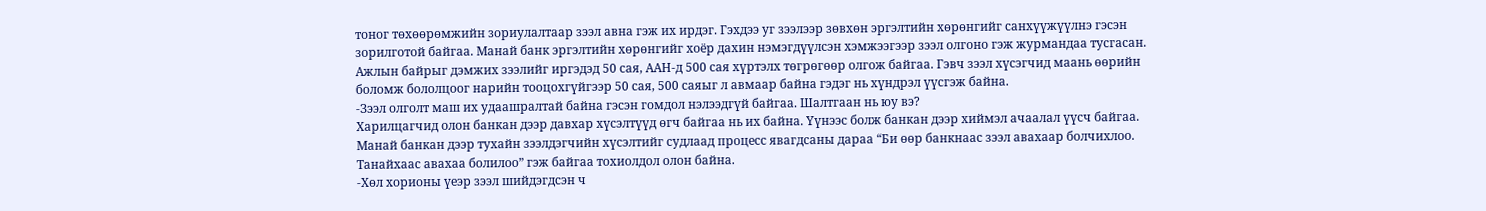тоног төхөөрөмжийн зориулалтаар зээл авна гэж их ирдэг. Гэхдээ уг зээлээр зөвхөн эргэлтийн хөрөнгийг санхүүжүүлнэ гэсэн зорилготой байгаа. Манай банк эргэлтийн хөрөнгийг хоёр дахин нэмэгдүүлсэн хэмжээгээр зээл олгоно гэж журмандаа тусгасан.
Ажлын байрыг дэмжих зээлийг иргэдэд 50 сая, ААН-д 500 сая хүртэлх төгрөгөөр олгож байгаа. Гэвч зээл хүсэгчид маань өөрийн боломж бололцоог нарийн тооцохгүйгээр 50 сая, 500 саяыг л авмаар байна гэдэг нь хүндрэл үүсгэж байна.
-Зээл олголт маш их удаашралтай байна гэсэн гомдол нэлээдгүй байгаа. Шалтгаан нь юу вэ?
Харилцагчид олон банкан дээр давхар хүсэлтүүд өгч байгаа нь их байна. Үүнээс болж банкан дээр хиймэл ачаалал үүсч байгаа. Манай банкан дээр тухайн зээлдэгчийн хүсэлтийг судлаад процесс явагдсаны дараа “Би өөр банкнаас зээл авахаар болчихлоо. Танайхаас авахаа болилоо” гэж байгаа тохиолдол олон байна.
-Хөл хорионы үеэр зээл шийдэгдсэн ч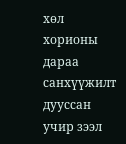хөл хорионы дараа санхүүжилт дууссан учир зээл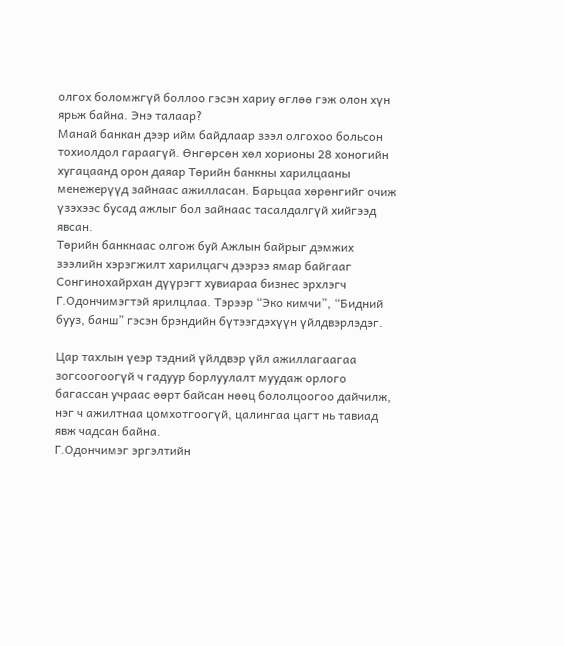олгох боломжгүй боллоо гэсэн хариу өглөө гэж олон хүн ярьж байна. Энэ талаар?
Манай банкан дээр ийм байдлаар зээл олгохоо больсон тохиолдол гараагүй. Өнгөрсөн хөл хорионы 28 хоногийн хугацаанд орон даяар Төрийн банкны харилцааны менежерүүд зайнаас ажилласан. Барьцаа хөрөнгийг очиж үзэхээс бусад ажлыг бол зайнаас тасалдалгүй хийгээд явсан.
Төрийн банкнаас олгож буй Ажлын байрыг дэмжих зээлийн хэрэгжилт харилцагч дээрээ ямар байгааг Сонгинохайрхан дүүрэгт хувиараа бизнес эрхлэгч Г.Одончимэгтэй ярилцлаа. Тэрээр “Эко кимчи”, “Бидний бууз, банш” гэсэн брэндийн бүтээгдэхүүн үйлдвэрлэдэг.

Цар тахлын үеэр тэдний үйлдвэр үйл ажиллагаагаа зогсоогоогүй ч гадуур борлуулалт муудаж орлого багассан учраас өөрт байсан нөөц бололцоогоо дайчилж, нэг ч ажилтнаа цомхотгоогүй, цалингаа цагт нь тавиад явж чадсан байна.
Г.Одончимэг эргэлтийн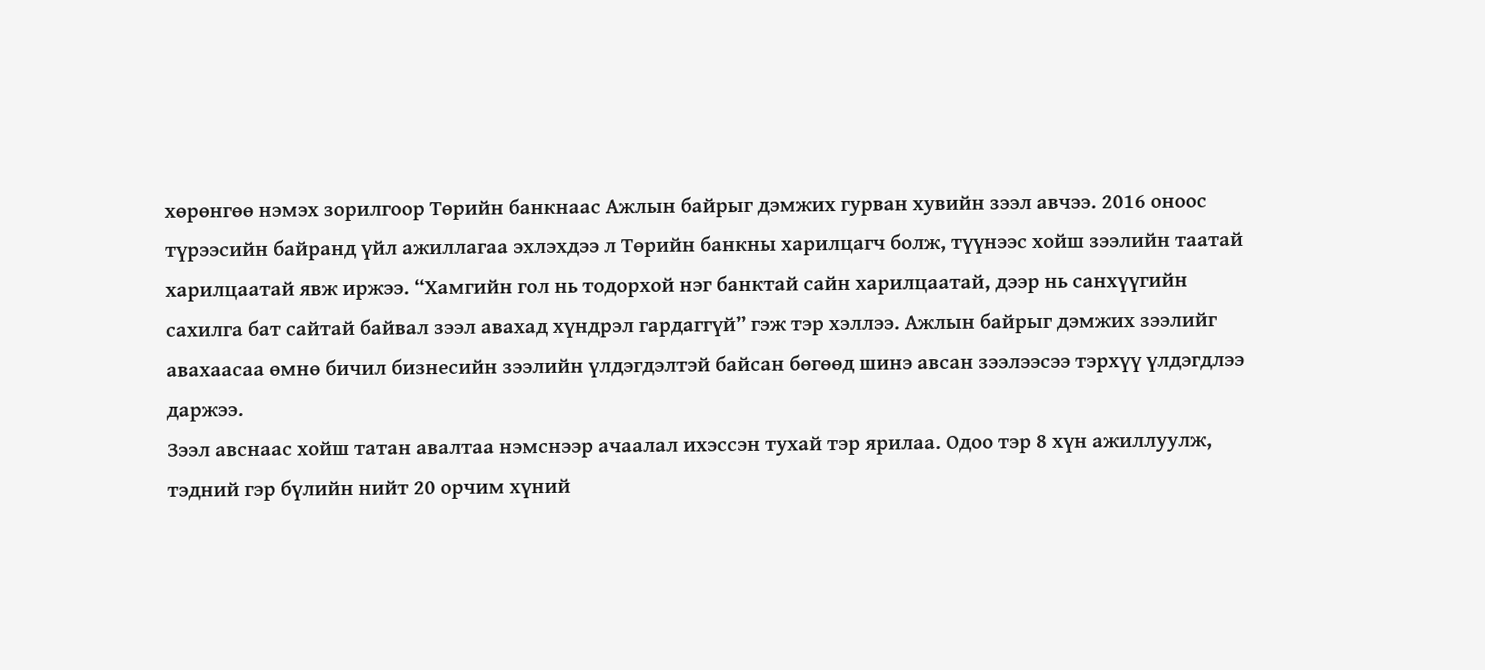хөрөнгөө нэмэх зорилгоор Төрийн банкнаас Ажлын байрыг дэмжих гурван хувийн зээл авчээ. 2016 оноос түрээсийн байранд үйл ажиллагаа эхлэхдээ л Төрийн банкны харилцагч болж, түүнээс хойш зээлийн таатай харилцаатай явж иржээ. “Хамгийн гол нь тодорхой нэг банктай сайн харилцаатай, дээр нь санхүүгийн сахилга бат сайтай байвал зээл авахад хүндрэл гардаггүй” гэж тэр хэллээ. Ажлын байрыг дэмжих зээлийг авахаасаа өмнө бичил бизнесийн зээлийн үлдэгдэлтэй байсан бөгөөд шинэ авсан зээлээсээ тэрхүү үлдэгдлээ даржээ.
Зээл авснаас хойш татан авалтаа нэмснээр ачаалал ихэссэн тухай тэр ярилаа. Одоо тэр 8 хүн ажиллуулж, тэдний гэр бүлийн нийт 20 орчим хүний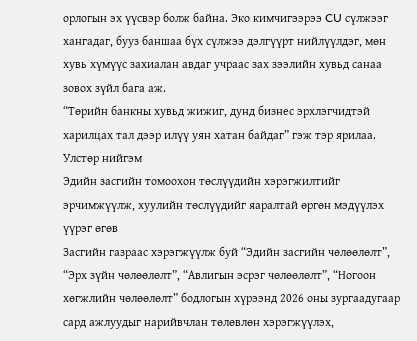орлогын эх үүсвэр болж байна. Эко кимчигээрээ CU сүлжээг хангадаг, бууз баншаа бүх сүлжээ дэлгүүрт нийлүүлдэг, мөн хувь хүмүүс захиалан авдаг учраас зах зээлийн хувьд санаа зовох зүйл бага аж.
“Төрийн банкны хувьд жижиг, дунд бизнес эрхлэгчидтэй харилцах тал дээр илүү уян хатан байдаг” гэж тэр ярилаа.
Улстөр нийгэм
Эдийн засгийн томоохон төслүүдийн хэрэгжилтийг эрчимжүүлж, хуулийн төслүүдийг яаралтай өргөн мэдүүлэх үүрэг өгөв
Засгийн газраас хэрэгжүүлж буй “Эдийн засгийн чөлөөлөлт”, “Эрх зүйн чөлөөлөлт”, “Авлигын эсрэг чөлөөлөлт”, “Ногоон хөгжлийн чөлөөлөлт” бодлогын хүрээнд 2026 оны зургаадугаар сард ажлуудыг нарийвчлан төлөвлөн хэрэгжүүлэх,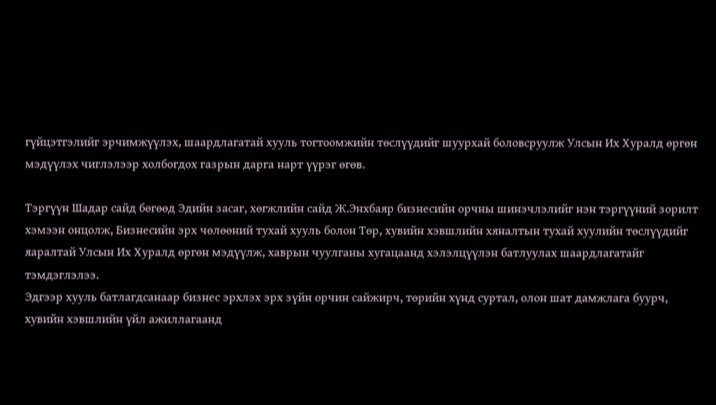гүйцэтгэлийг эрчимжүүлэх, шаардлагатай хууль тогтоомжийн төслүүдийг шуурхай боловсруулж Улсын Их Хуралд өргөн мэдүүлэх чиглэлээр холбогдох газрын дарга нарт үүрэг өгөв.

Тэргүүн Шадар сайд бөгөөд Эдийн засаг, хөгжлийн сайд Ж.Энхбаяр бизнесийн орчны шинэчлэлийг нэн тэргүүний зорилт хэмээн онцолж, Бизнесийн эрх чөлөөний тухай хууль болон Төр, хувийн хэвшлийн хяналтын тухай хуулийн төслүүдийг яаралтай Улсын Их Хуралд өргөн мэдүүлж, хаврын чуулганы хугацаанд хэлэлцүүлэн батлуулах шаардлагатайг тэмдэглэлээ.
Эдгээр хууль батлагдсанаар бизнес эрхлэх эрх зүйн орчин сайжирч, төрийн хүнд суртал, олон шат дамжлага буурч, хувийн хэвшлийн үйл ажиллагаанд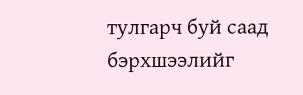тулгарч буй саад бэрхшээлийг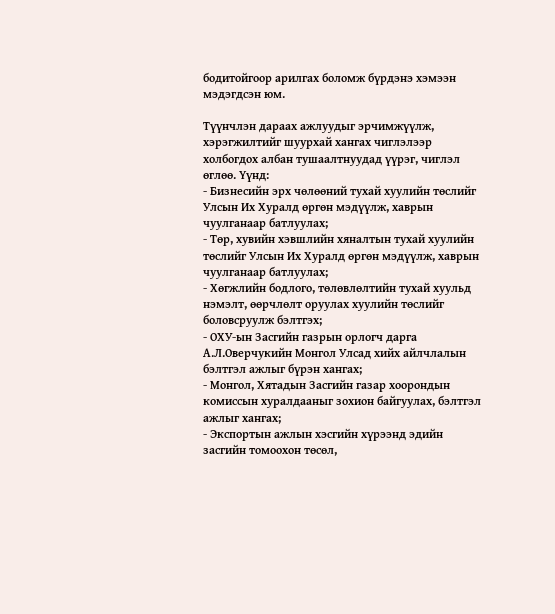бодитойгоор арилгах боломж бүрдэнэ хэмээн мэдэгдсэн юм.

Түүнчлэн дараах ажлуудыг эрчимжүүлж, хэрэгжилтийг шуурхай хангах чиглэлээр холбогдох албан тушаалтнуудад үүрэг, чиглэл өглөө. Үүнд:
- Бизнесийн эрх чөлөөний тухай хуулийн төслийг Улсын Их Хуралд өргөн мэдүүлж, хаврын чуулганаар батлуулах;
- Төр, хувийн хэвшлийн хяналтын тухай хуулийн төслийг Улсын Их Хуралд өргөн мэдүүлж, хаврын чуулганаар батлуулах;
- Хөгжлийн бодлого, төлөвлөлтийн тухай хуульд нэмэлт, өөрчлөлт оруулах хуулийн төслийг боловсруулж бэлтгэх;
- ОХУ-ын Засгийн газрын орлогч дарга А.Л.Оверчукийн Монгол Улсад хийх айлчлалын бэлтгэл ажлыг бүрэн хангах;
- Монгол, Хятадын Засгийн газар хоорондын комиссын хуралдааныг зохион байгуулах, бэлтгэл ажлыг хангах;
- Экспортын ажлын хэсгийн хүрээнд эдийн засгийн томоохон төсөл,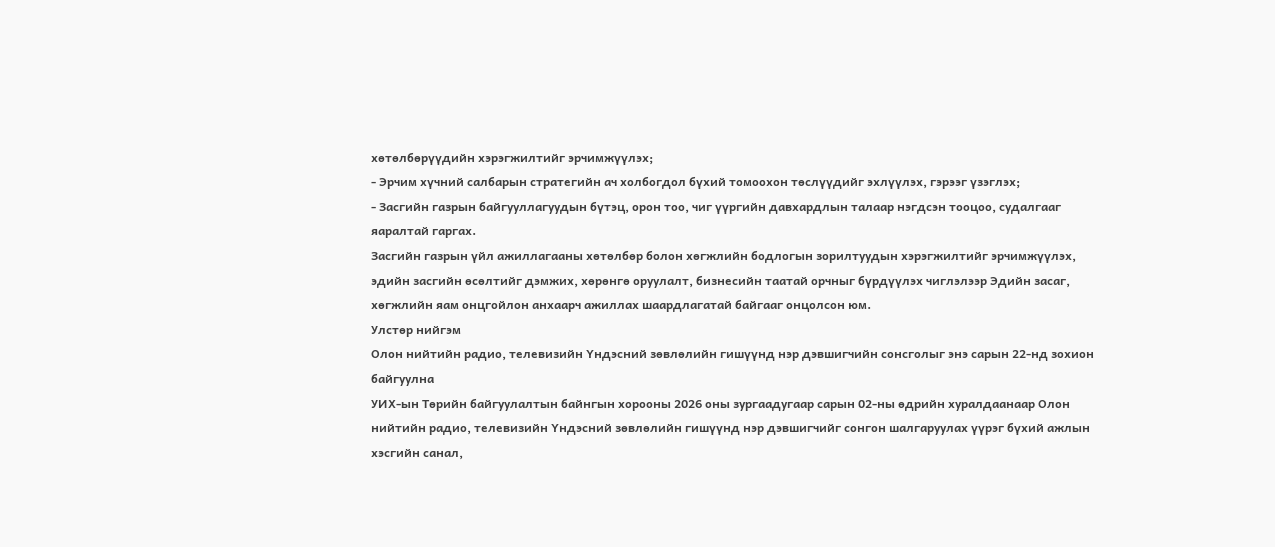хөтөлбөрүүдийн хэрэгжилтийг эрчимжүүлэх;
- Эрчим хүчний салбарын стратегийн ач холбогдол бүхий томоохон төслүүдийг эхлүүлэх, гэрээг үзэглэх;
- Засгийн газрын байгууллагуудын бүтэц, орон тоо, чиг үүргийн давхардлын талаар нэгдсэн тооцоо, судалгааг яаралтай гаргах.
Засгийн газрын үйл ажиллагааны хөтөлбөр болон хөгжлийн бодлогын зорилтуудын хэрэгжилтийг эрчимжүүлэх, эдийн засгийн өсөлтийг дэмжих, хөрөнгө оруулалт, бизнесийн таатай орчныг бүрдүүлэх чиглэлээр Эдийн засаг, хөгжлийн яам онцгойлон анхаарч ажиллах шаардлагатай байгааг онцолсон юм.
Улстөр нийгэм
Олон нийтийн радио, телевизийн Үндэсний зөвлөлийн гишүүнд нэр дэвшигчийн сонсголыг энэ сарын 22-нд зохион байгуулна
УИХ-ын Төрийн байгуулалтын байнгын хорооны 2026 оны зургаадугаар сарын 02-ны өдрийн хуралдаанаар Олон нийтийн радио, телевизийн Үндэсний зөвлөлийн гишүүнд нэр дэвшигчийг сонгон шалгаруулах үүрэг бүхий ажлын хэсгийн санал,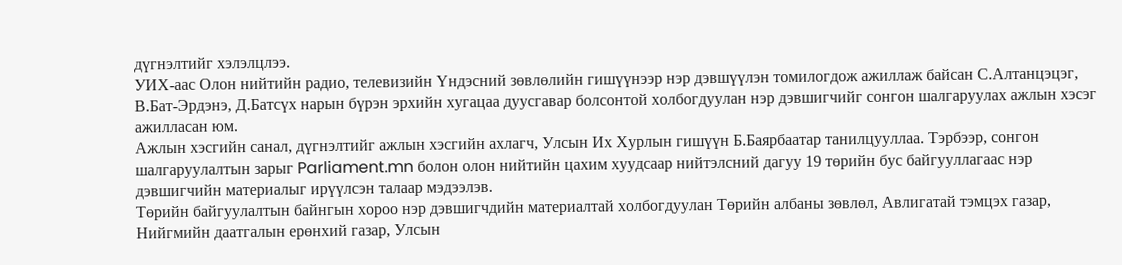дүгнэлтийг хэлэлцлээ.
УИХ-аас Олон нийтийн радио, телевизийн Үндэсний зөвлөлийн гишүүнээр нэр дэвшүүлэн томилогдож ажиллаж байсан С.Алтанцэцэг, В.Бат-Эрдэнэ, Д.Батсүх нарын бүрэн эрхийн хугацаа дуусгавар болсонтой холбогдуулан нэр дэвшигчийг сонгон шалгаруулах ажлын хэсэг ажилласан юм.
Ажлын хэсгийн санал, дүгнэлтийг ажлын хэсгийн ахлагч, Улсын Их Хурлын гишүүн Б.Баярбаатар танилцууллаа. Тэрбээр, сонгон шалгаруулалтын зарыг Parliament.mn болон олон нийтийн цахим хуудсаар нийтэлсний дагуу 19 төрийн бус байгууллагаас нэр дэвшигчийн материалыг ирүүлсэн талаар мэдээлэв.
Төрийн байгуулалтын байнгын хороо нэр дэвшигчдийн материалтай холбогдуулан Төрийн албаны зөвлөл, Авлигатай тэмцэх газар, Нийгмийн даатгалын ерөнхий газар, Улсын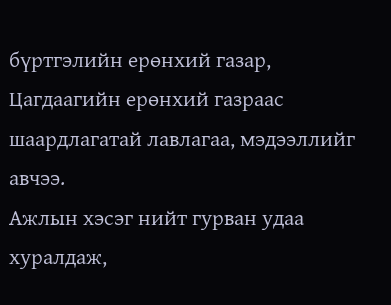бүртгэлийн ерөнхий газар, Цагдаагийн ерөнхий газраас шаардлагатай лавлагаа, мэдээллийг авчээ.
Ажлын хэсэг нийт гурван удаа хуралдаж,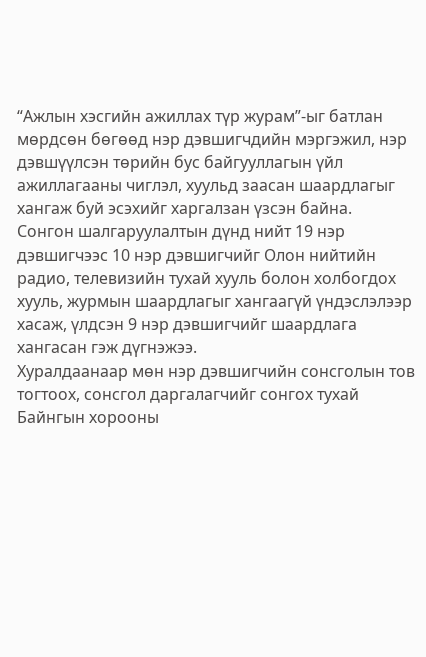“Ажлын хэсгийн ажиллах түр журам”-ыг батлан мөрдсөн бөгөөд нэр дэвшигчдийн мэргэжил, нэр дэвшүүлсэн төрийн бус байгууллагын үйл ажиллагааны чиглэл, хуульд заасан шаардлагыг хангаж буй эсэхийг харгалзан үзсэн байна.
Сонгон шалгаруулалтын дүнд нийт 19 нэр дэвшигчээс 10 нэр дэвшигчийг Олон нийтийн радио, телевизийн тухай хууль болон холбогдох хууль, журмын шаардлагыг хангаагүй үндэслэлээр хасаж, үлдсэн 9 нэр дэвшигчийг шаардлага хангасан гэж дүгнэжээ.
Хуралдаанаар мөн нэр дэвшигчийн сонсголын тов тогтоох, сонсгол даргалагчийг сонгох тухай Байнгын хорооны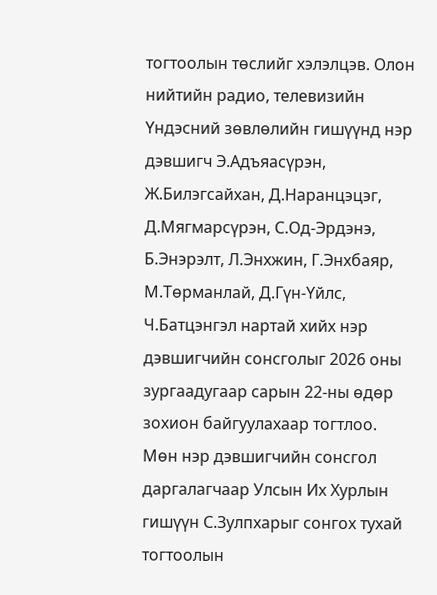тогтоолын төслийг хэлэлцэв. Олон нийтийн радио, телевизийн Үндэсний зөвлөлийн гишүүнд нэр дэвшигч Э.Адъяасүрэн, Ж.Билэгсайхан, Д.Наранцэцэг, Д.Мягмарсүрэн, С.Од-Эрдэнэ, Б.Энэрэлт, Л.Энхжин, Г.Энхбаяр, М.Төрманлай, Д.Гүн-Үйлс, Ч.Батцэнгэл нартай хийх нэр дэвшигчийн сонсголыг 2026 оны зургаадугаар сарын 22-ны өдөр зохион байгуулахаар тогтлоо.
Мөн нэр дэвшигчийн сонсгол даргалагчаар Улсын Их Хурлын гишүүн С.Зулпхарыг сонгох тухай тогтоолын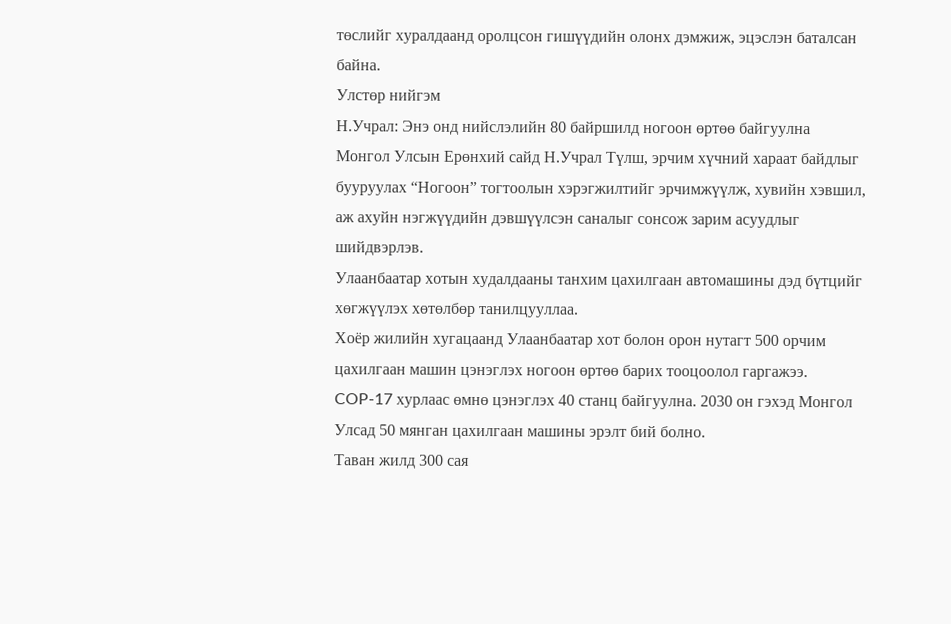төслийг хуралдаанд оролцсон гишүүдийн олонх дэмжиж, эцэслэн баталсан байна.
Улстөр нийгэм
Н.Учрал: Энэ онд нийслэлийн 80 байршилд ногоон өртөө байгуулна
Монгол Улсын Ерөнхий сайд Н.Учрал Түлш, эрчим хүчний хараат байдлыг бууруулах “Ногоон” тогтоолын хэрэгжилтийг эрчимжүүлж, хувийн хэвшил, аж ахуйн нэгжүүдийн дэвшүүлсэн саналыг сонсож зарим асуудлыг шийдвэрлэв.
Улаанбаатар хотын худалдааны танхим цахилгаан автомашины дэд бүтцийг хөгжүүлэх хөтөлбөр танилцууллаа.
Хоёр жилийн хугацаанд Улаанбаатар хот болон орон нутагт 500 орчим цахилгаан машин цэнэглэх ногоон өртөө барих тооцоолол гаргажээ.
COP-17 хурлаас өмнө цэнэглэх 40 станц байгуулна. 2030 он гэхэд Монгол Улсад 50 мянган цахилгаан машины эрэлт бий болно.
Таван жилд 300 сая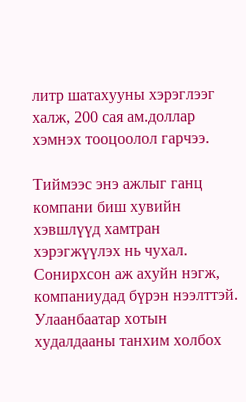литр шатахууны хэрэглээг халж, 200 сая ам.доллар хэмнэх тооцоолол гарчээ.

Тиймээс энэ ажлыг ганц компани биш хувийн хэвшлүүд хамтран хэрэгжүүлэх нь чухал. Сонирхсон аж ахуйн нэгж, компаниудад бүрэн нээлттэй. Улаанбаатар хотын худалдааны танхим холбох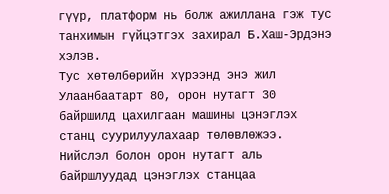гүүр, платформ нь болж ажиллана гэж тус танхимын гүйцэтгэх захирал Б.Хаш-Эрдэнэ хэлэв.
Тус хөтөлбөрийн хүрээнд энэ жил Улаанбаатарт 80, орон нутагт 30 байршилд цахилгаан машины цэнэглэх станц суурилуулахаар төлөвлөжээ. Нийслэл болон орон нутагт аль байршлуудад цэнэглэх станцаа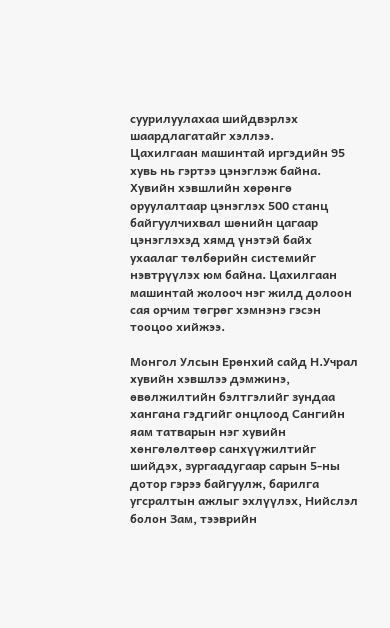суурилуулахаа шийдвэрлэх шаардлагатайг хэллээ.
Цахилгаан машинтай иргэдийн 95 хувь нь гэртээ цэнэглэж байна. Хувийн хэвшлийн хөрөнгө оруулалтаар цэнэглэх 500 станц байгуулчихвал шөнийн цагаар цэнэглэхэд хямд үнэтэй байх ухаалаг төлбөрийн системийг нэвтрүүлэх юм байна. Цахилгаан машинтай жолооч нэг жилд долоон сая орчим төгрөг хэмнэнэ гэсэн тооцоо хийжээ.

Монгол Улсын Ерөнхий сайд Н.Учрал хувийн хэвшлээ дэмжинэ, өвөлжилтийн бэлтгэлийг зундаа хангана гэдгийг онцлоод Сангийн яам татварын нэг хувийн хөнгөлөлтөөр санхүүжилтийг шийдэх, зургаадугаар сарын 5-ны дотор гэрээ байгуулж, барилга угсралтын ажлыг эхлүүлэх, Нийслэл болон Зам, тээврийн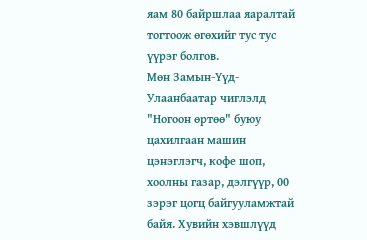яам 80 байршлаа яаралтай тогтоож өгөхийг тус тус үүрэг болгов.
Мөн Замын-Үүд-Улаанбаатар чиглэлд "Ногоон өртөө" буюу цахилгаан машин цэнэглэгч, кофе шоп, хоолны газар, дэлгүүр, 00 зэрэг цогц байгууламжтай байя. Хувийн хэвшлүүд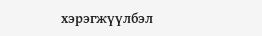хэрэгжүүлбэл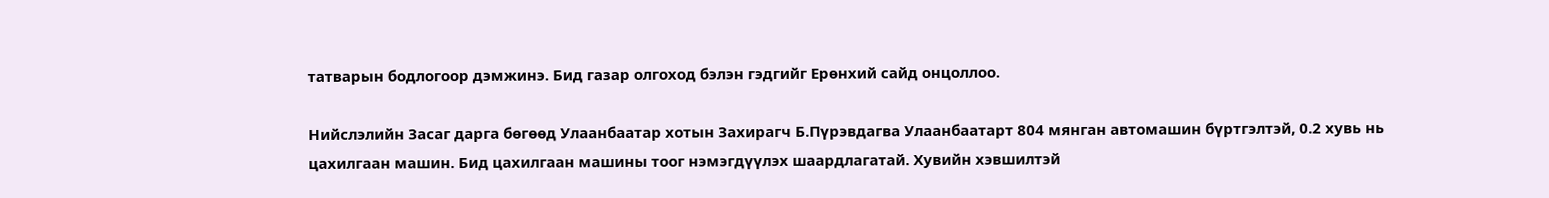татварын бодлогоор дэмжинэ. Бид газар олгоход бэлэн гэдгийг Ерөнхий сайд онцоллоо.

Нийслэлийн Засаг дарга бөгөөд Улаанбаатар хотын Захирагч Б.Пүрэвдагва Улаанбаатарт 804 мянган автомашин бүртгэлтэй, 0.2 хувь нь цахилгаан машин. Бид цахилгаан машины тоог нэмэгдүүлэх шаардлагатай. Хувийн хэвшилтэй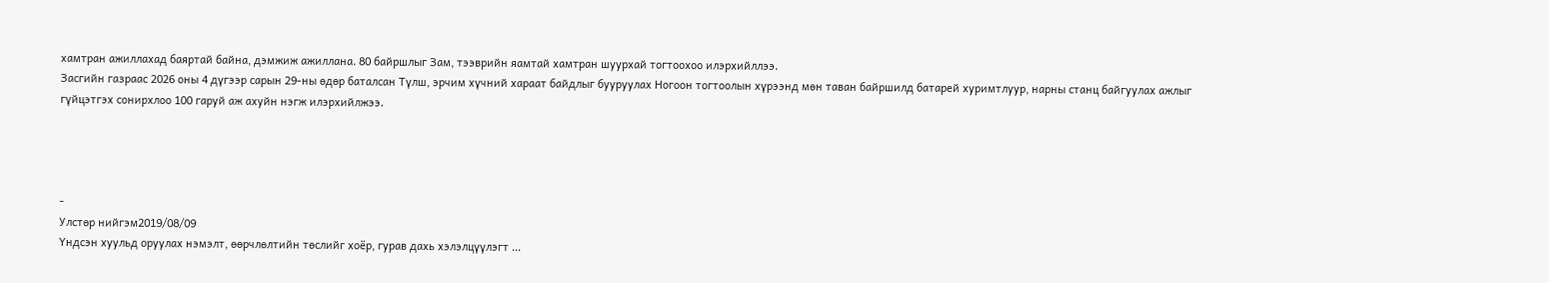хамтран ажиллахад баяртай байна, дэмжиж ажиллана. 80 байршлыг Зам, тээврийн яамтай хамтран шуурхай тогтоохоо илэрхийллээ.
Засгийн газраас 2026 оны 4 дүгээр сарын 29-ны өдөр баталсан Түлш, эрчим хүчний хараат байдлыг бууруулах Ногоон тогтоолын хүрээнд мөн таван байршилд батарей хуримтлуур, нарны станц байгуулах ажлыг гүйцэтгэх сонирхлоо 100 гаруй аж ахуйн нэгж илэрхийлжээ.




-
Улстөр нийгэм2019/08/09
Үндсэн хуульд оруулах нэмэлт, өөрчлөлтийн төслийг хоёр, гурав дахь хэлэлцүүлэгт ...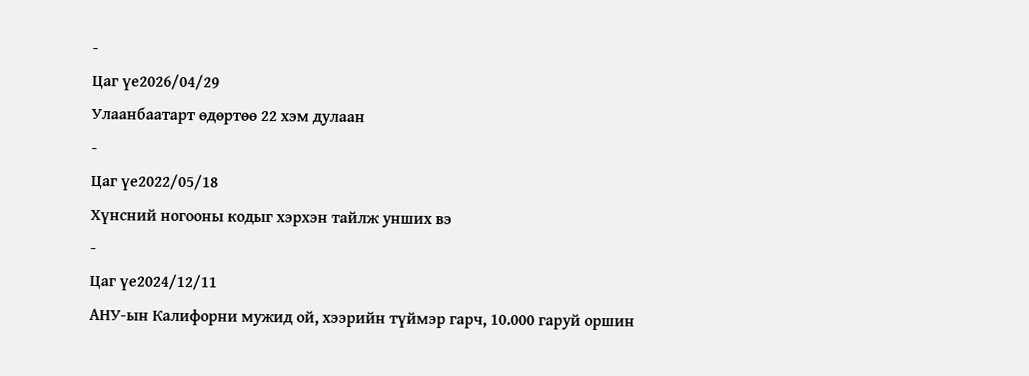-
Цаг үе2026/04/29
Улаанбаатарт өдөртөө 22 хэм дулаан
-
Цаг үе2022/05/18
Хүнсний ногооны кодыг хэрхэн тайлж унших вэ
-
Цаг үе2024/12/11
АНУ-ын Калифорни мужид ой, хээрийн түймэр гарч, 10.000 гаруй оршин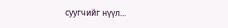суугчийг нүүл...